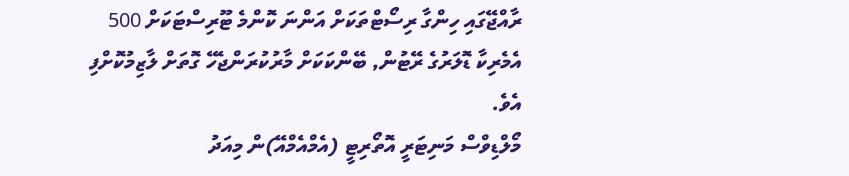ރާއްޖޭގައި ހިންގާ ރިސޯޓްތަކަށް އަންނަ ކޮންމެ ޓޫރިސްޓަކަށް 500 އެމެރިކާ ޑޮލަރުގެ ރޭޓުން, ބޭންކަކަށް މާރުކުރަންޖެހޭ ގޮތަށް ލާޒިމުކޮށްފި އެވެ.
މޯލްޑިވްސް މަނިޓަރީ އޮތޯރިޓީ (އެމްއެމްއޭ)ން މިއަދު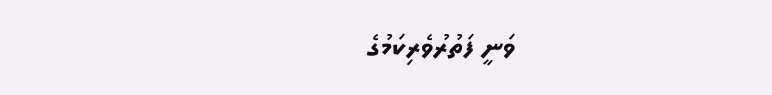ވަނީ ފަތުރުވެރިކަމުގެ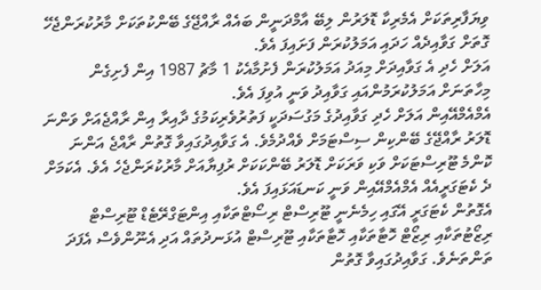ވިޔަފާރިތަކަށް އެމެރިކާ ޑޮލަރުން ލިބޭ އާމްދަނީން ބައެއް ރާއްޖޭގެ ބޭންކުތަކަށް މާރުކުރަންޖެހޭ ގޮތަށް ގަވާއިދެއް ހަދައި އަމަލުކުރަން ފަށައިފަ އެވެ.
އަލަށް ހެދި އެ ގަވާއިދަށް މިއަދު އަމަލުކުރަން ފެށުމާއެކު 1 މާޗު 1987 އިން ފެށިގެން މިހާތަނަށް އަމަލުކުރަމުންއައި ގަވާއިދު ވަނީ އުވިފަ އެވެ.
އެމްއެމްއޭއިން އަލަށް ހެދި ގަވާއިދުގެ މަގުސަދަކީ ފަތުރުވެރިކަމުގެ ދާއިރާ އިން ރާއްޖެއަށް ވަންނަ ޑޮލަރު ރާއްޖޭގެ ބޭންކިން ސިސްޓަމަށް ވެއްދުމެވެ. އެ ގަވާއިދުގައިވާ ގޮތުން ރާއްޖެ އަންނަ ކޮންމެ ޓޫރިސްޓަކަށް ވަކި ވަރަކަށް ޑޮލަރު ބޭންކަކަށް ރުފިޔާއަށް މާރުކުރަންޖެހެ އެވެ. އެކަމަށް ދެ ކެޓަގަރީއެއް އެމްއެމްއޭއިން ވަނީ ކަނޑައަޅައިފަ އެވެ.
އެގޮތުން ކެޓަގަރީ އޭގައި ހިމެނެނީ ޓޫރިސްޓް ރިސޯޓްތަކާއި އިންޓަގްރޭޓެޑް ޓޫރިސްޓް ރިޒޯޓުތަކާއި ރިޒޯޓް ހޮޓާތަކާއި ހޮޓާތަކާއި ޓޫރިސްޓް އުޅަނދުތައް އަދި އެނޫންވެސް އެފަދަ ތަންތަނެވެ. ގަވާއިދުގައިވާ ގޮތުން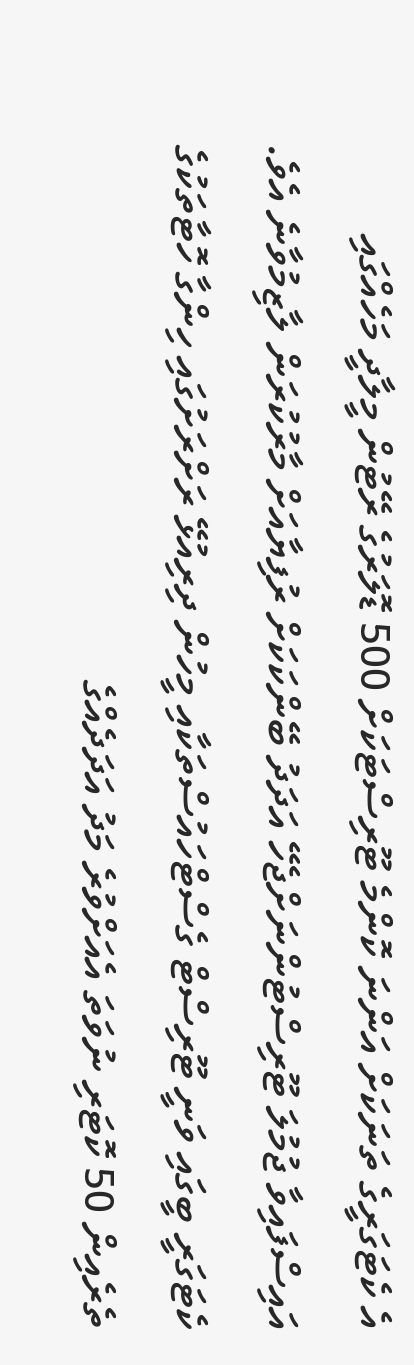އެ ކެޓަގަރީގެ ތަނަކަށް އަންނަ ކޮންމެ ޓޫރިސްޓަކަށް 500 ޑޮލަރުގެ ރޭޓުން މީލާދީ މަހެއްގައި އައިސްފައިވާ ޖުމުލަ ޓޫރިސްޓުންނަށްޖެހޭ އަދަދު ބޭންކަކަށް ރުފިޔާއަށް މާރުކުރަން ލާޒިމުވާނެ އެވެ.
ކެޓަގަރީ ބީގައި ވަނީ ޓޫރިސްޓް ގެސްޓްހައުސްތަކާއި މީހުން ދިރިއުޅޭ ރަށްރަށުގައި ހިންގާ ހޮޓާތަކުގެ ތެރެއިން 50 ކޮޓަރި ނުވަތަ އެއަށްވުރެ މަދު އަދަދެއްގެ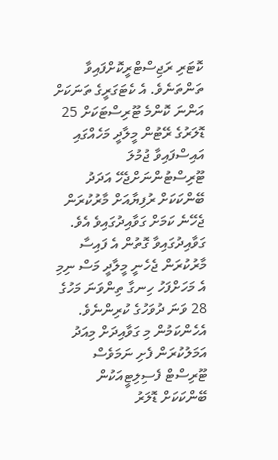ކޮޓަރި ރަޖިސްޓްރީކޮށްފައިވާ ތަންތަނެވެ. އެ ކެޓަގަރީގެ ތަނަކަށް އަންނަ ކޮންމެ ޓޫރިސްޓަކަށް 25 ޑޮލަރުގެ ރޭޓުން މީލާދީ މަހެއްގައި އައިސްފައިވާ ޖުމުލަ ޓޫރިސްޓުންނަށްޖެހޭ އަދަދު ބޭންކަކަށް ރުފިޔާއަށް މާރުކުރަން ޖެހޭނެ ކަމަށް ގަވާއިދުގައިވެ އެވެ.
ގަވާއިދުގައިވާ ގޮތުން އެ ފައިސާ މާރުކުރަން ޖެހެނީ މީލާދީ މަސް ނިމި އެ މަހަށްފަހު ހިނގާ ތިންވަނަ މަހުގެ 28 ވަނަ ދުވަހުގެ ކުރިންނެވެ. އެހެންކަމުން މި ގަވާއިދަށް މިއަދު އަމަލުކުރަން ފެށި ނަމަވެސް ޓޫރިސްޓް ފެސިލިޓީއަކުން ބޭންކަކަށް ޑޮލަރު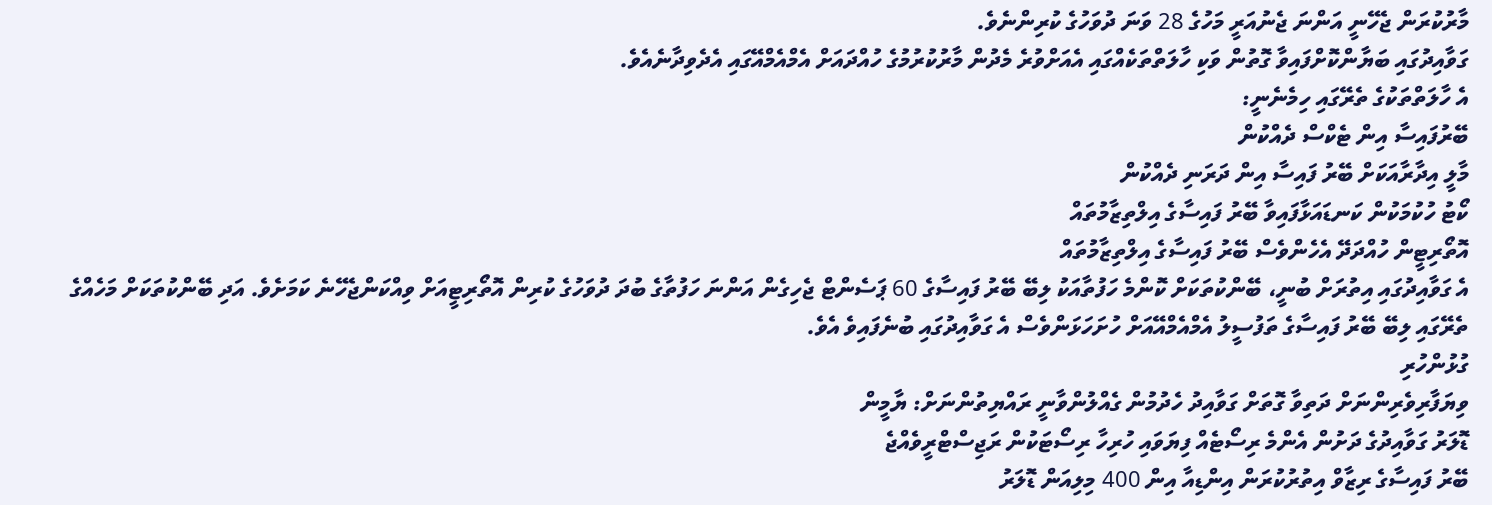މާރުކުރަން ޖެހޭނީ އަންނަ ޖެނުއަރީ މަހުގެ 28 ވަނަ ދުވަހުގެ ކުރިންނެވެ.
ގަވާއިދުގައި ބަޔާންކޮށްފައިވާ ގޮތުން ވަކި ހާލަތްތަކެއްގައި އެއަށްވުރެ މެދުން މާރުކުރުމުގެ ހުއްދައަށް އެމްއެމްއޭގައި އެދެވިދާނެއެވެ.
އެ ހާލަތްތަކުގެ ތެރޭގައި ހިމެނެނީ:
ބޭރުފައިސާ އިން ޓެކްސް ދެއްކުން
މާލީ އިދާރާއަކަށް ބޭރު ފައިސާ އިން ދަރަނި ދެއްކުން
ކޯޓު ހުކުމަކުން ކަނޑައަޅާފައިވާ ބޭރު ފައިސާގެ އިލްތިޒާމުތައް
އޮތޯރިޓީން ހުއްދަދޭ އެހެންވެސް ބޭރު ފައިސާގެ އިލްތިޒާމުތައް
އެ ގަވާއިދުގައި އިތުރަށް ބުނީ، ބޭންކުތަކަށް ކޮންމެ ހަފުތާއަކު ލިބޭ ބޭރު ފައިސާގެ 60 ޕަސެންޓް ޖެހިގެން އަންނަ ހަފުތާގެ ބުދަ ދުވަހުގެ ކުރިން އޮތޯރިޓީއަށް ވިއްކަންޖެހޭނެ ކަމަށެވެ. އަދި ބޭންކުތަކަށް މަހެއްގެ ތެރޭގައި ލިބޭ ބޭރު ފައިސާގެ ތަފުސީލު އެމްއެމްއޭއަށް ހުށަހަޅަންވެސް އެ ގަވާއިދުގައި ބުނެފައިވެ އެވެ.
ގުޅުންހުރި
ވިޔަފާރިވެރިންނަށް ދަތިވާ ގޮތަށް ގަވާއިދު ހެދުމުން ގެއްލުންވާނީ ރައްޔިތުންނަށް: ޔާމީން
ޑޮލަރު ގަވާއިދުގެ ދަށުން އެންމެ ރިސޯޓެއް ފިޔަވައި ހުރިހާ ރިސޯޓަކުން ރަޖިސްޓްރީވެއްޖެ
ބޭރު ފައިސާގެ ރިޒާވް އިތުރުކުރަން އިންޑިއާ އިން 400 މިލިއަން ޑޮލަރު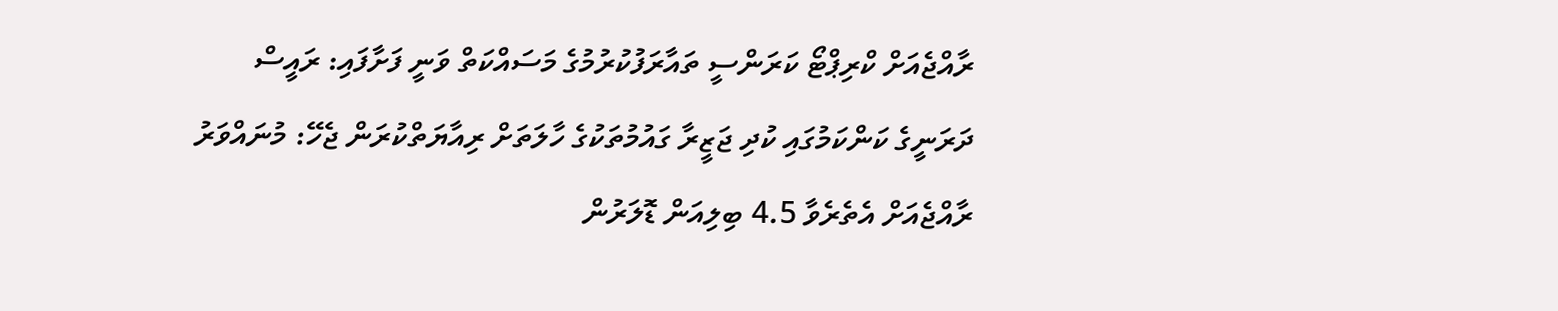ރާއްޖެއަށް ކްރިޕްޓޯ ކަރަންސީ ތައާރަފުކުރުމުގެ މަސައްކަތް ވަނީ ފަށާފައި: ރައީސް
ދަރަނީގެ ކަންކަމުގައި ކުދި ޖަޒީރާ ގައުމުތަކުގެ ހާލަތަށް ރިއާޔަތްކުރަން ޖެހޭ: މުނައްވަރު
ރާއްޖެއަށް އެތެރެވާ 4.5 ބިލިއަން ޑޮލަރުން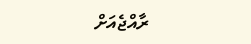ރާއްޖެއަށް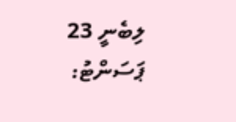ލިބެނީ 23 ޕަސަންޓު: